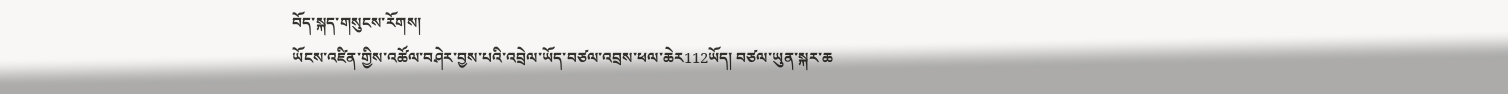བོད་སྐད་གསུངས་རོགས།
ཡོངས་འཛིན་གྱིས་འཚོལ་བཤེར་བྱས་པའི་འབྲེལ་ཡོད་བཙལ་འབྲས་ཕལ་ཆེར112ཡོད། བཙལ་ཡུན་སྐར་ཆ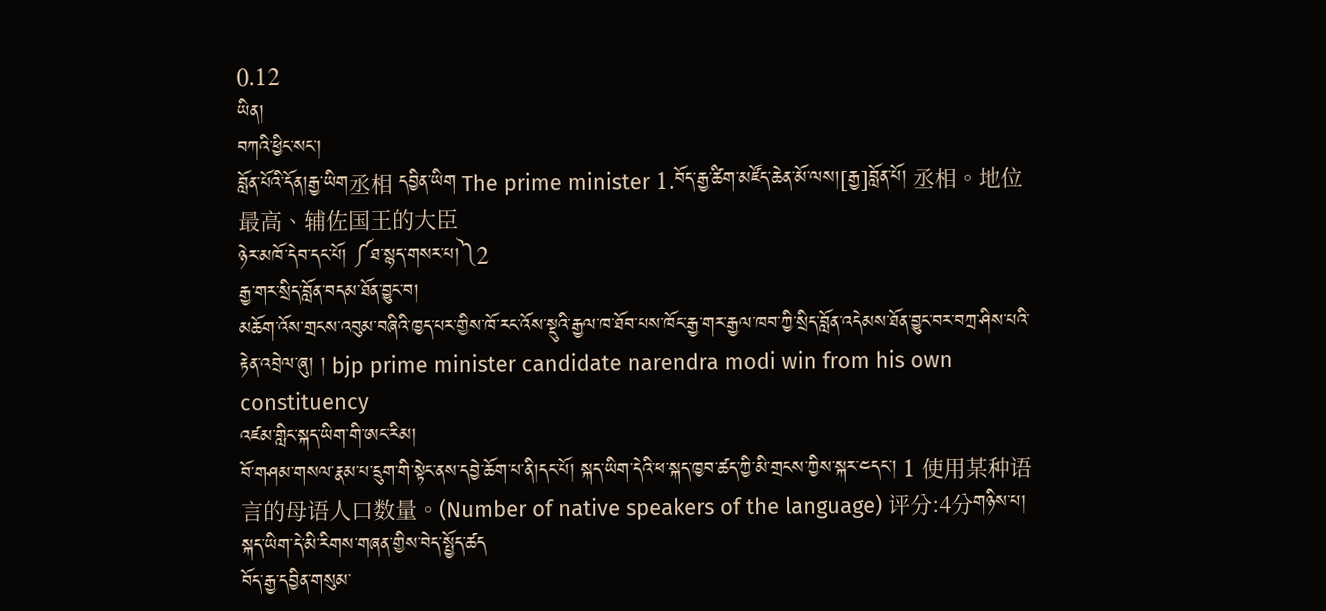0.12
ཡིན།
བཀའི་ཕྱིང་སང་།
བློན་པོའི་དོན།རྒྱ་ཡིག丞相 དབྱིན་ཡིག The prime minister 1.བོད་རྒྱ་ཚིག་མཛོད་ཆེན་མོ་ལས།[རྒྱ]བློན་པོ། 丞相。地位最高、辅佐国王的大臣
ཉེར་མཁོ་དེབ་དང་པོ། ༼ཐ་སྙད་གསར་པ།༽2
རྒྱ་གར་སྲིད་བློན་བདམ་ཐོན་བྱུང་བ།
མཆོག་འོས་གྲངས་འབུམ་བཞིའི་ཁྱད་པར་གྱིས་ཁོ་རང་འོས་སྡུའི་རྒྱལ་ཁ་ཐོབ་པས་ཁོང་རྒྱ་གར་རྒྱལ་ཁབ་ཀྱི་སྲིད་བློན་འདེམས་ཐོན་བྱུང་བར་བཀྲ་ཤིས་པའི་རྟེན་འབྲེལ་ཞུ། ། bjp prime minister candidate narendra modi win from his own constituency
འཛམ་གླིང་སྐད་ཡིག་གི་ཨང་རིམ།
བོ་གཤམ་གསལ་རྣམ་པ་དྲུག་གི་སྟེང་ནས་དབྱེ་ཆོག་པ་ནི།དང་པོ། སྐད་ཡིག་དེའི་ཕ་སྐད་ཁྱབ་ཚད་ཀྱི་མི་གྲངས་ཀྱིས་སྐར་༤དང་། 1 使用某种语言的母语人口数量。(Number of native speakers of the language) 评分:4分གཉིས་པ། སྐད་ཡིག་དེ་མི་རིགས་གཞན་གྱིས་བེད་སྤྱོད་ཚད
བོད་རྒྱ་དབྱིན་གསུམ་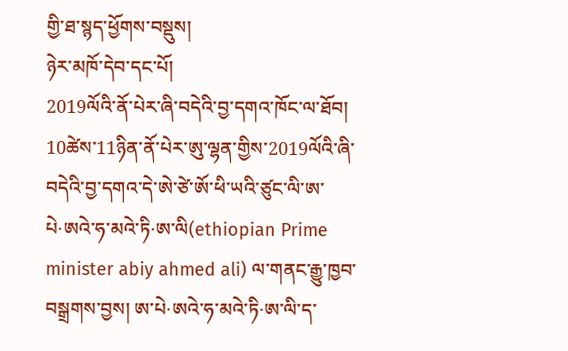གྱི་ཐ་སྙད་ཕྱོགས་བསྡུས།
ཉེར་མཁོ་དེབ་དང་པོ།
2019ལོའི་ནོ་པེར་ཞི་བདེའི་བྱ་དགའ་ཁོང་ལ་ཐོབ།
10ཚེས་11ཉིན་ནོ་པེར་ཨུ་ལྷན་གྱིས་2019ལོའི་ཞི་བདེའི་བྱ་དགའ་དེ་ཨེ་ཙེ་ཨོ་ཕི་ཡའི་ཙུང་ལི་ཨ་པེ·ཨའེ་ཧ་མའེ་ཏི·ཨ་ལི(ethiopian Prime minister abiy ahmed ali) ལ་གནང་རྒྱུ་ཁྱབ་བསྒྲགས་བྱས། ཨ་པེ·ཨའེ་ཧ་མའེ་ཏི·ཨ་ལི་ད་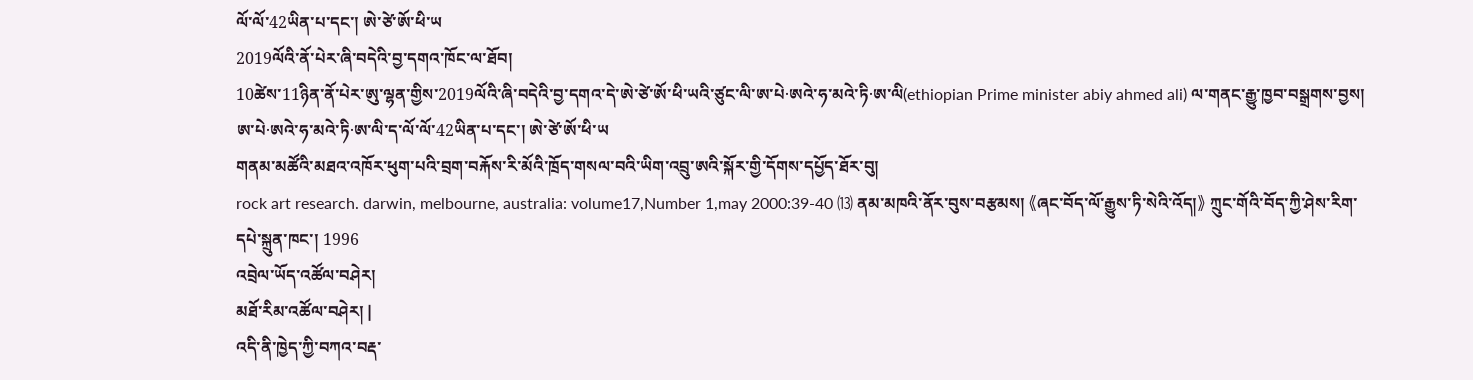ལོ་ལོ་42ཡིན་པ་དང་། ཨེ་ཙེ་ཨོ་ཕི་ཡ
2019ལོའི་ནོ་པེར་ཞི་བདེའི་བྱ་དགའ་ཁོང་ལ་ཐོབ།
10ཚེས་11ཉིན་ནོ་པེར་ཨུ་ལྷན་གྱིས་2019ལོའི་ཞི་བདེའི་བྱ་དགའ་དེ་ཨེ་ཙེ་ཨོ་ཕི་ཡའི་ཙུང་ལི་ཨ་པེ·ཨའེ་ཧ་མའེ་ཏི·ཨ་ལི(ethiopian Prime minister abiy ahmed ali) ལ་གནང་རྒྱུ་ཁྱབ་བསྒྲགས་བྱས། ཨ་པེ·ཨའེ་ཧ་མའེ་ཏི·ཨ་ལི་ད་ལོ་ལོ་42ཡིན་པ་དང་། ཨེ་ཙེ་ཨོ་ཕི་ཡ
གནམ་མཚོའི་མཐའ་འཁོར་ཕུག་པའི་བྲག་བརྐོས་རི་མོའི་ཁྲོད་གསལ་བའི་ཡིག་འབྲུ་ཨའི་སྐོར་གྱི་དོགས་དཔྱོད་ཐོར་བུ།
rock art research. darwin, melbourne, australia: volume17,Number 1,may 2000:39-40 ⒀ ནམ་མཁའི་ནོར་བུས་བརྩམས། 《ཞང་བོད་ལོ་རྒྱུས་ཏི་སེའི་འོད།》 ཀྲུང་གོའི་བོད་ཀྱི་ཤེས་རིག་དཔེ་སྐྲུན་ཁང་། 1996
འབྲེལ་ཡོད་འཚོལ་བཤེར།
མཐོ་རིམ་འཚོལ་བཤེར། |
འདི་ནི་ཁྱེད་ཀྱི་བཀའ་བརྡ་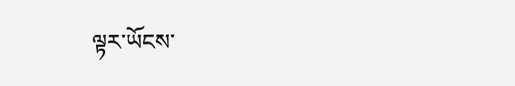ལྟར་ཡོངས་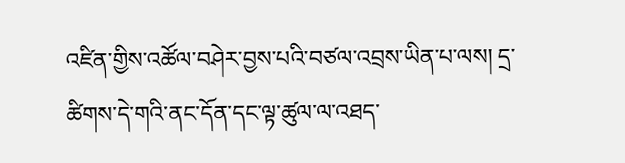འཛིན་གྱིས་འཚོལ་བཤེར་བྱས་པའི་བཙལ་འབྲས་ཡིན་པ་ལས། དྲ་ཚིགས་དེ་གའི་ནང་དོན་དང་ལྟ་ཚུལ་ལ་འཐད་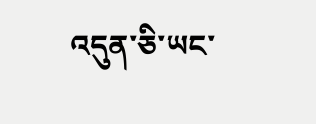འདུན་ཅི་ཡང་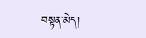བསྟན་མེད།